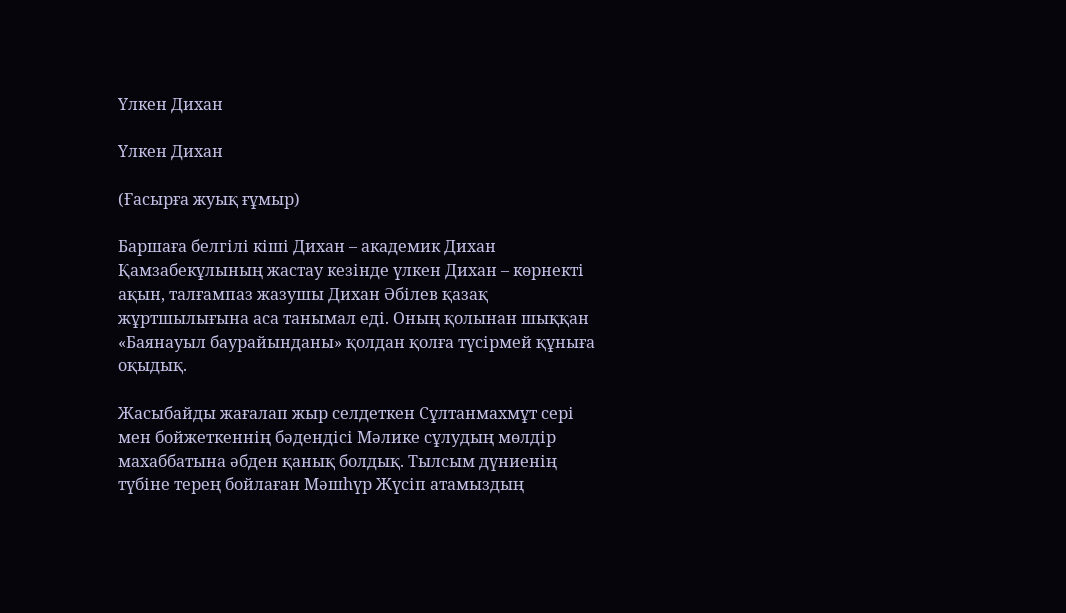Үлкен Дихан

Үлкен Дихан

(Ғасырға жуық ғұмыр)

Баршаға белгілі кіші Дихан – академик Дихан Қамзабекұлының жастау кезінде үлкен Дихан – көрнекті ақын, талғампаз жазушы Дихан Әбілев қазақ жұртшылығына аса танымал еді. Оның қолынан шыққан «Баянауыл баурайынданы» қолдан қолға түсірмей құныға оқыдық.

Жасыбайды жағалап жыр селдеткен Сұлтанмахмұт сері мен бойжеткеннің бәдендісі Мәлике сұлудың мөлдір махаббатына әбден қанық болдық. Тылсым дүниенің түбіне терең бойлаған Мәшһүр Жүсіп атамыздың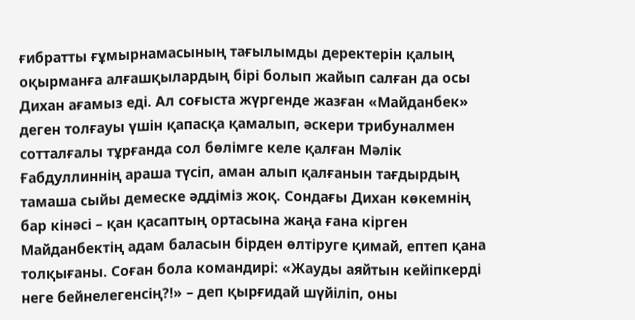ғибратты ғұмырнамасының тағылымды деректерін қалың оқырманға алғашқылардың бірі болып жайып салған да осы Дихан ағамыз еді. Ал соғыста жүргенде жазған «Майданбек» деген толғауы үшін қапасқа қамалып, әскери трибуналмен сотталғалы тұрғанда сол бөлімге келе қалған Мәлік Ғабдуллиннің араша түсіп, аман алып қалғанын тағдырдың тамаша сыйы демеске әддіміз жоқ. Сондағы Дихан көкемнің бар кінәсі – қан қасаптың ортасына жаңа ғана кірген Майданбектің адам баласын бірден өлтіруге қимай, ептеп қана толқығаны. Соған бола командирі: «Жауды аяйтын кейіпкерді неге бейнелегенсің?!» – деп қырғидай шүйіліп, оны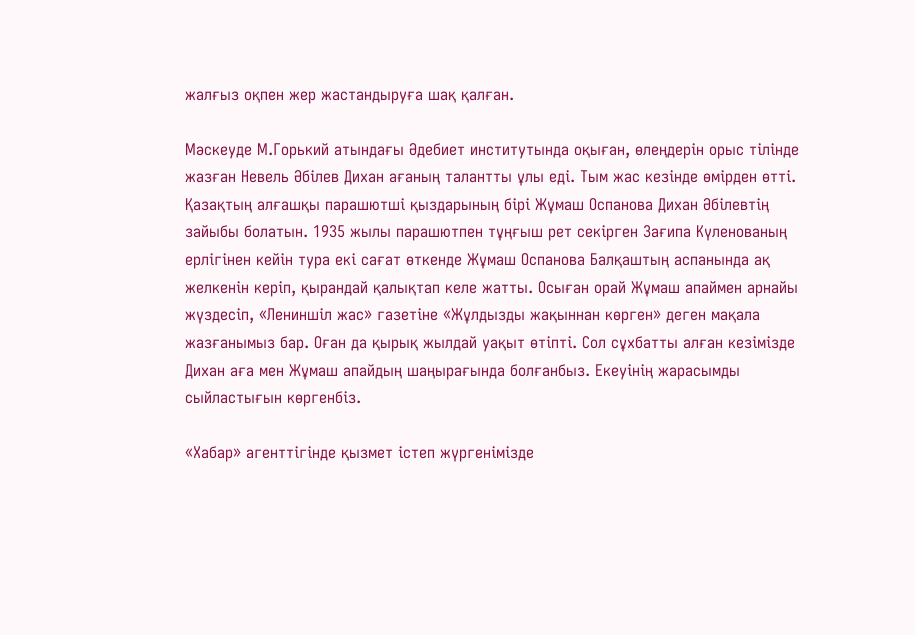жалғыз оқпен жер жастандыруға шақ қалған.

Мәскеуде М.Горький атындағы Әдебиет институтында оқыған, өлеңдерін орыс тілінде жазған Невель Әбілев Дихан ағаның талантты ұлы еді. Тым жас кезінде өмірден өтті. Қазақтың алғашқы парашютші қыздарының бірі Жұмаш Оспанова Дихан Әбілевтің зайыбы болатын. 1935 жылы парашютпен тұңғыш рет секірген Зағипа Күленованың ерлігінен кейін тура екі сағат өткенде Жұмаш Оспанова Балқаштың аспанында ақ желкенін керіп, қырандай қалықтап келе жатты. Осыған орай Жұмаш апаймен арнайы жүздесіп, «Лениншіл жас» газетіне «Жұлдызды жақыннан көрген» деген мақала жазғанымыз бар. Оған да қырық жылдай уақыт өтіпті. Сол сұхбатты алған кезімізде Дихан аға мен Жұмаш апайдың шаңырағында болғанбыз. Екеуінің жарасымды сыйластығын көргенбіз.

«Хабар» агенттігінде қызмет істеп жүргенімізде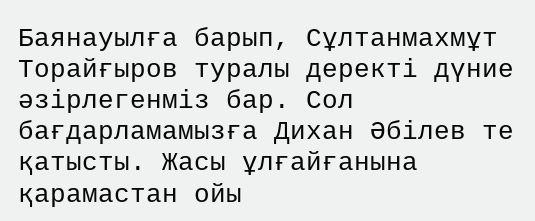Баянауылға барып, Сұлтанмахмұт Торайғыров туралы деректі дүние әзірлегенміз бар. Сол бағдарламамызға Дихан Әбілев те қатысты. Жасы ұлғайғанына қарамастан ойы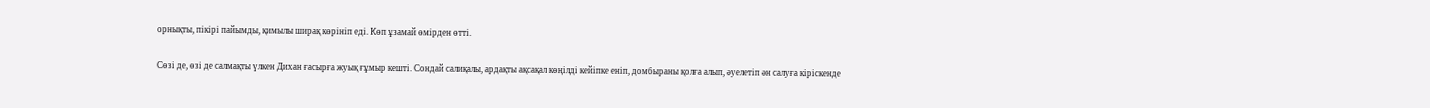орнықты, пікірі пайымды, қимылы ширақ көрініп еді. Көп ұзамай өмірден өтті.

Сөзі де, өзі де салмақты үлкен Дихан ғасырға жуық ғұмыр кешті. Сондай салиқалы, ардақты ақсақал көңілді кейіпке еніп, домбыраны қолға алып, әуелетіп ән салуға кіріскенде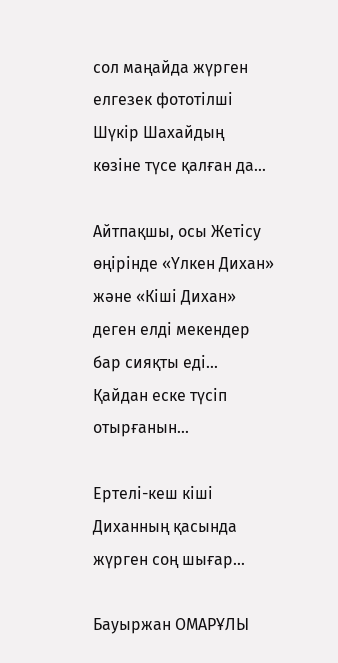сол маңайда жүрген елгезек фототілші Шүкір Шахайдың көзіне түсе қалған да...

Айтпақшы, осы Жетісу өңірінде «Үлкен Дихан» және «Кіші Дихан» деген елді мекендер бар сияқты еді... Қайдан еске түсіп отырғанын...

Ертелі-кеш кіші Диханның қасында жүрген соң шығар...

Бауыржан ОМАРҰЛЫ